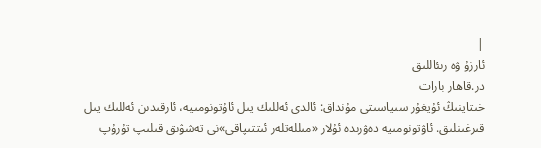|
ئارزۇ ۋە رىئاللىق
در.قاھار بارات
خىتاينىڭ ئۇيغۇر سىياسىتى مۇنداق: ئالدى ئەللىك يىل ئاۇتونومىيە، ئارقىدىن ئەللىك يىل قىرغىنلىق. ئاۋتونومىيە دەۋرىدە ئۇلار «مىللەتلەر ئىتتىپاقى»نى تەشۋىق قىلىپ تۇرۇپ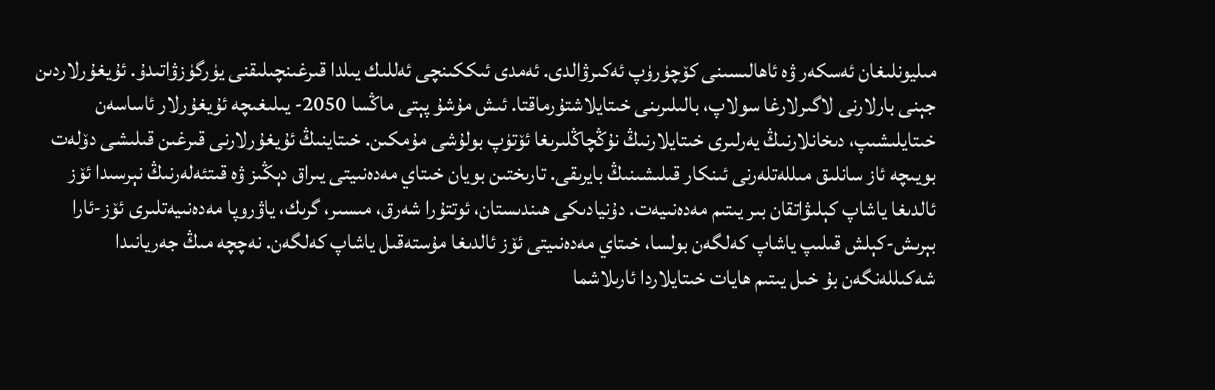مىليونلىغان ئەسكەر ۋە ئاھالىسىنى كۆچۈرۈپ ئەكىرۋالدى. ئەمدى ئىككىنچى ئەللىك يىلدا قىرغىنچىلىقنى يۈرگۈزۋاتىدۇ. ئۇيغۇرلاردىن جېنى بارلارنى لاگىرلارغا سولاپ، بالىلىرىنى خىتايلاشتۇرماقتا. ئىش مۇشۇ پېتى ماڭسا 2050- يىلىغىچە ئۇيغۇرلار ئاساسەن خىتايلىشىپ، دىخانلارنىڭ يەرلىرى خىتايلارنىڭ نۇڭچاڭلىرىغا ئۆتۈپ بولۇشى مۇمكىن. خىتاينىڭ ئۇيغۇرلارنى قىرغىن قىلىشى دۆلەت بويىچە ئاز سانلىق مىللەتلەرنى ئىنكار قىلىشىنىڭ بايرىقى. تارىختىن بويان خىتاي مەدەنىيتى يىراق دېڭىز ۋە قىتئەلەرنىڭ نېرسىدا ئۆز ئالدىغا ياشاپ كېلىۋاتقان بىر يىتىم مەدەنىيەت. دۇنيادىكى ھىندىستان، ئوتتۇرا شەرق، مىسىر، گرىك، ياۋروپا مەدەنىيەتلىرى ئۆز-ئارا بېرىش-كېلش قىلىپ ياشاپ كەلگەن بولسا، خىتاي مەدەنىيتى ئۆز ئالدىغا مۇستەقىل ياشاپ كەلگەن. نەچچە مىڭ جەريانىدا شەكىللەنگەن بۇ خىل يىتىم ھايات خىتايلاردا ئارىلاشما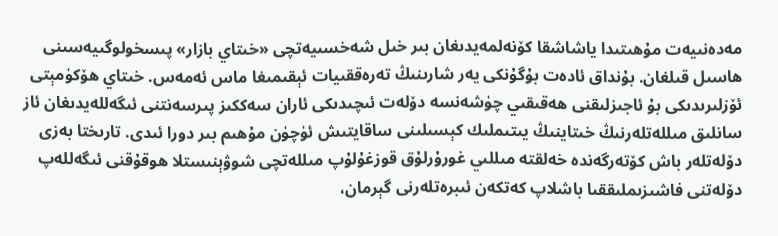مەدەنىيەت مۇھىتىدا ياشاشقا كۆنەلمەيدىغان بىر خىل شەخسىيەتچى «خىتاي بازار» پىسخولوگىيەسىنى ھاسىل قىلغان. بۇنداق ئادەت بۇگۇنكى يەر شارىنىڭ تەرەققىيات ئېقىمىغا ماس ئەمەس. خىتاي ھۆكۈمېتى ئۆزلىرىدىكى بۇ ئاجىزلىقنى ھەقىقىي چۈشەنسە دۆلەت ئىچىدىكى ئاران سەككىز پىرسەنتنى ئىگەللەيدىغان ئاز سانلىق مىللەتلەرنىڭ خىتاينىڭ يىتىملىك كېسىلىنى ساقايتىش ئۈچۈن مۇھىم بىر دورا ئىدى. تارىختا بەزى دۆلەتلەر باش كۆتەرگەندە خەلقتە مىللىي غورۇرلۇق قوزغۇلۇپ مىللەتچى شوۋېنىستلا ھوقۇقنى ئىگەللەپ دۆلەتنى فاشىزىملىققىا باشلاپ كەتكەن ئىبرەتلەرنى گېرمان،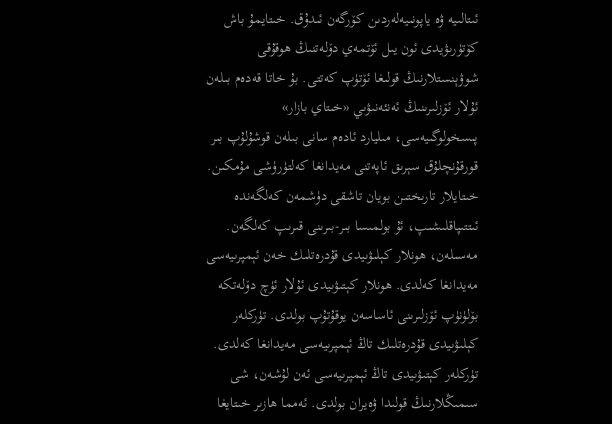ئىتالىيە ۋە ياپونىيەلەردىن كۆرگەن ئىدۇق. خىتايمۇ باش كۆتۈرىۋيدى ئون يىل ئۆتمەي دۆلەتنىڭ ھوقۇقى شوۋېنستلارنىڭ قولىغا ئۆتۈپ كەتتى. بۇ خاتا قەدەم بىلەن ئۇلار ئۆزلىرىنىڭ ئەنئەنىۋىي «خىتاي بازار» پىسخولوگىيەسى، مىليارد ئادەم سانى بىلەن قوشۇلۇپ بىر قورقۇنچلۇق سېرىق ئاپەتنى مەيدانغا كەلتۈرۈشى مۇمكىن. خىتايلار تارىختىن بويان تاشقى دۈشمەن كەلگەندە ئىتتىپاقلىشىپ، ئۇ بولمىسا بىر-بىرىنى قىرىپ كەلگەن. مەسىلەن، ھونلار كېلىۋىيدى قۇدرەتلىك خەن ئېمپرىيەسى مەيدانغا كەلدى. ھونلار كېتىۋىيدى ئۇلار ئۈچ دۆلەتكە بۆلۈنۈپ ئۆزلىرىنى ئاساسەن يوقۇتۇپ بولدى. تۈركلەر كېلىۋىيدى قۇدرەتلىك تاڭ ئېمپرىيەسى مەيدانغا كەلدى. تۈركلەر كېتىۋىيدى تاڭ ئېمپرىيەسى ئەن لۇشەن، شى سىمىڭلارنىڭ قولىدا ۋەيران بولدى. ئەمما ھازىر خىتايغا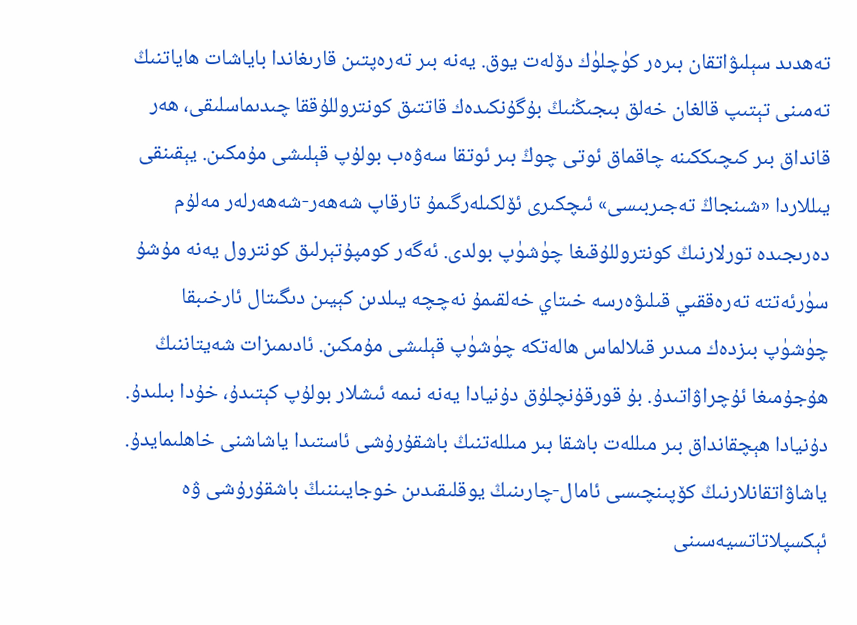تەھدىد سېلىۋاتقان بىرەر كۈچلۈك دۆلەت يوق. يەنە بىر تەرەپتىن قارىغاندا باياشات ھاياتنىڭ تەمىنى تېتىپ قالغان خەلق بىجىڭنىڭ بۇگۇنكىدەك قاتتىق كونتروللۇققا چىدىماسلىقى، ھەر قانداق بىر كىچىككىنە چاقماق ئوتى چوڭ بىر ئوتقا سەۋەب بولۇپ قېلىشى مۇمكىن. يېقىنقى يىللاردا «شىنجاڭ تەجىربىسى» ئىچكىرى ئۆلكىلەرگىمۇ تارقاپ شەھەر-شەھەرلەر مەلۇم دەرىجىدە تورلارنىڭ كونتروللۇقىغا چۈشۈپ بولدى. ئەگەر كومپۇتېرلىق كونترول يەنە مۇشۇ سۈرئەتتە تەرەققىي قىلىۋەرسە خىتاي خەلقىمۇ نەچچە يىلدىن كېيىن دىگىتال ئارخىبقا چۈشۈپ بىزدەك مىدىر قىلالماس ھالەتكە چۈشۈپ قېلىشى مۇمكىن. ئادىمىزات شەيتاننىڭ ھۇجۇمىغا ئۇچراۋاتىدۇ. بۇ قورقۇنچلۇق دۇنيادا يەنە نىمە ئىشلار بولۇپ كېتىدۇ، خۇدا بىلىدۇ. دۇنيادا ھېچقانداق بىر مىللەت باشقا بىر مىللەتنىڭ باشقۇرۇشى ئاستىدا ياشاشنى خاھلىمايدۇ. ياشاۋاتقانلارنىڭ كۆپىنچىسى ئامال-چارىنىڭ يوقلىقىدىن خوجايىننىڭ باشقۇرۇشى ۋە ئېكسپلاتاتسيەسىنى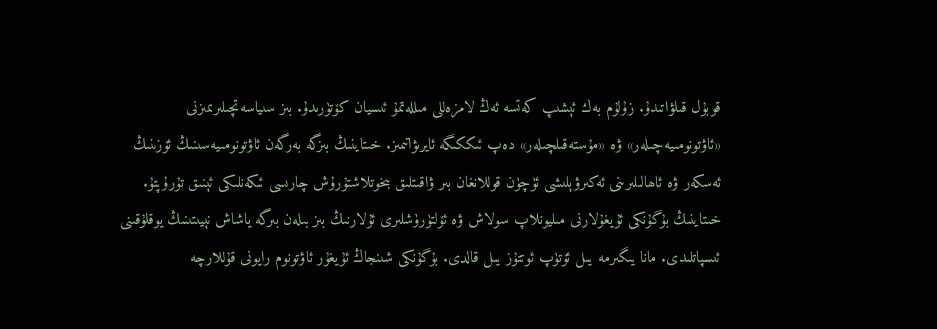قوبۇل قىلۋاتىدۇ. زۇلۇم بەك ئېشىپ كەتسە ئەڭ لامزەللى مىللەتمۇ ئىسيان كۆتۈرىدۇ. بىز سىياسەتچىلىرىمىزنى «ئاۋتونومىيەچىلەر» ۋە «مۇستەقىلچىلەر» دەپ ئىككىگە ئايرىۋاتىمىز. خىتاينىڭ بىزگە بەرگەن ئاۋتونومىيەسىنىڭ ئۆزىنىڭ ئەسكەر ۋە ئاھالىلىرىنى ئەكىرۋېلىشى ئۈچۈن قوللانغان بىر ۋاقىتلىق بىخوتلاشتۇرۇش چارىسى ئىكەنلىكى ئېنىق تۇرۇپتۇ. خىتاينىڭ بۇگۇنكى ئۇيغۇلارنى مىليونلاپ سولاش ۋە ئۆلتۈرۈشلىرى ئۇلارنىڭ بىز بىلەن بىرگە ياشاش نېيىتىنىڭ يوقلۇقىنى ئىسپاتلىدى. مانا يىگىرمە يىل ئۆتۈپ ئوتتۇز يىل قالدى. بۇگۇنكى شىنجاڭ ئۇيغۇر ئاۋتونوم رايونى قۇللارچە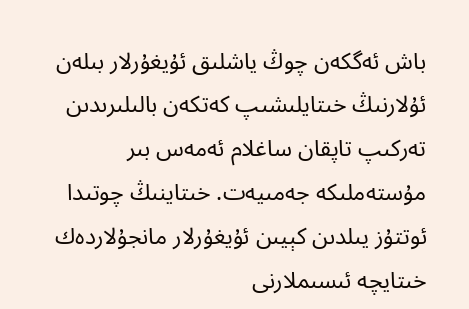باش ئەگكەن چوڭ ياشلىق ئۇيغۇرلار بىلەن ئۇلارنىڭ خىتايلىشىپ كەتكەن بالىلىرىدىن تەركىپ تاپقان ساغلام ئەمەس بىر مۇستەملىكە جەمىيەت. خىتاينىڭ چوتىدا ئوتتۇز يىلدىن كېيىن ئۇيغۇرلار مانجۇلاردەك خىتايچە ئىسىملارنى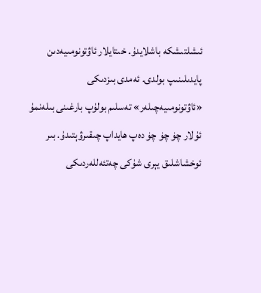ئىشلتىشكە باشلايدۇ. خىتايلار ئاۋتونومىيەدىن پايدىلىنىپ بولدى. ئەمدى بىزدىكى «ئاۋتونومىيەچىلەر» تەسلىم بولۇپ بارغىنى بىلەنمۇ ئۇلار چۈ چۈ چۈ دەپ ھايداپ چىقىرۋېتىدۇ. بىر ئوخشاشلىق يېرى شۇكى چەتئەللەردىكى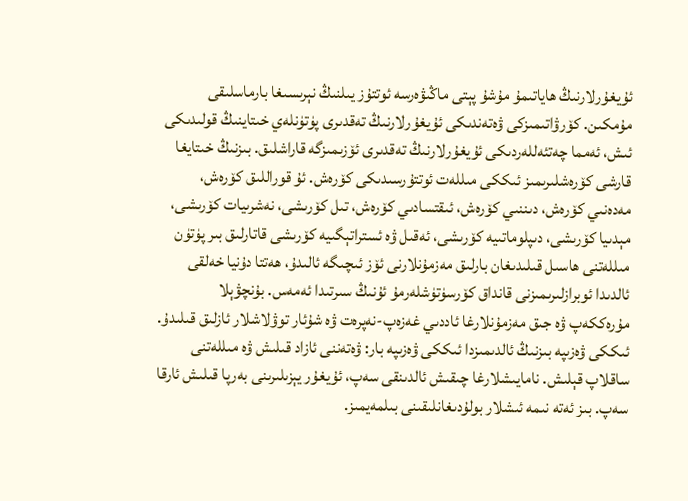ئۇيغۇرلارنىڭ ھاياتىمۇ مۇشۇ پېتى ماڭىۋەرسە ئوتتۇز يىلنىڭ نېرىسىغا بارماسلىقى مۇمكىن. كۆرۋاتىمىزكى ۋەتەندىكى ئۇيغۇرلارنىڭ تەقدىرى پۈتۈنلەي خىتاينىڭ قولىدىكى ئىش، ئەمما چەتئەللەردىكى ئۇيغۇرلارنىڭ تەقدىرى ئۆزىمىزگە قاراشلىق. بىزنىڭ خىتايغا قارشى كۆرەشلىرىمىز ئىككى مىللەت ئوتتۇرسىدىكى كۆرەش. ئۇ قوراللىق كۆرەش، مەدەنىي كۆرەش، دىننىي كۆرەش، ئىقتسادىي كۆرەش، تىل كۆرىشى، نەشرىيات كۆرىشى، مېدىيا كۆرىشى، دىپلوماتىيە كۆرىشى، ئەقىل ۋە ئستراتېگىيە كۆرىشى قاتارلىق بىر پۈتۈن مىللەتنى ھاسىل قىلىدىغان بارلىق مەزمۇنلارنى ئۆز ئىچىگە ئالىدۇ، ھەتتا دۇنيا خەلقى ئالدىدا ئوبرازلىرىمىزنى قانداق كۆرسۈتۈشلەرمۇ ئۇنىڭ سىرتىدا ئەمەس. بۇنچۋېلا مۇرەككەپ ۋە جىق مەزمۇنلارغا ئاددىي غەزەپ-نەپرەت ۋە شۇئار توۋلاشلار ئازلىق قىلىدۇ.
ئىككى ۋەزىپە بىزنىڭ ئالدىمىزدا ئىككى ۋەزىپە بار: ۋەتەننى ئازاد قىلىش ۋە مىللەتنى ساقلاپ قېلىش. نامايىشلارغا چىقىش ئالدىنقى سەپ، ئۇيغۇر يېزىلىرىنى بەرپا قىلىش ئارقا سەپ. بىز ئەتە نىمە ئىشلار بولۇدىغانلىقىنى بىلمەيمىز.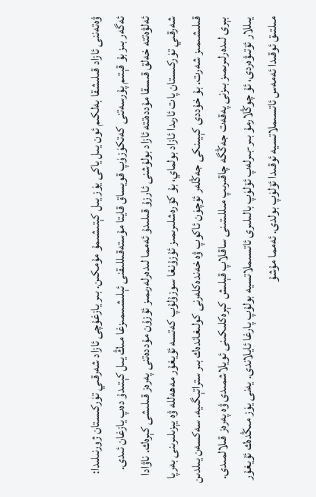ۋەتەننى ئازاد قىلىشقا بەلكىم ئون يىل ياكى يۈز يىل كېتىشىمۇ مۇمكىن. بىر يازغۇچى ئازاد شەرقىي تۈركىستان ژورنىلىدا: ئەگەر بىز بۇ قېتىم پۇرسەتنى كەتكۈزۈپ قويساق قايتا مۇستەقىللىقنى ئېلىشىىمىزغا مىڭ يىل كېتىدۇ دەپ يازغان ئىدى. ئەلۋەتتە خەلق قىسقا مۇددەتتە ئازاد بولۇشنى ئارزۇ قىلىدۇ ئەمما لىدەرلەرىمىز ئۇزۇن مۇددەتنى پەرەز قىلىشى كېرەك. ناۋادا شەرقىي تۈركىستان پات ئارىدا ئازاد بولماي، بۇ كۆرەشلىرىمىز ئۇزۇنغا سوزۇلۇپ كەتسە ئۇيغۇر مەھەللە ۋە يېزىلىرىنى بەرپا قىلىشىمىز شەرت. بۇ خۇددى كېيىنكى جەڭلەر ئۈچۈن ئاكوپ ۋە خەندەكلەرنى كولىغاندەك بىر ستراتېگىيە. سەكسەن يىلدىن بېرى لىدەرلىرىمىز بىزنى پەقەت جەڭگە چاقىرىپ مىللىتىنى ساقلاپ قېلىش كېرەكلىكىنى ئويلاشمىدى ۋە پەرەز قىلالمىدى. يىللار ئۆتىۋەردى، ئۇ چوڭلارمۇ بىر-بىرلەپ ئۆلۈپ بالىلىرى ئاتسىملاتسيە بولۇپ پارغا ئايلاندى. يەنى يۈز مىڭدەك ئۇيغۇر مىلتىق ئوقىدا ئەمەس ئاتسىملاتسيە ئوقىدا ئۆلۈپ بولدى. ئەمما مۇشۇ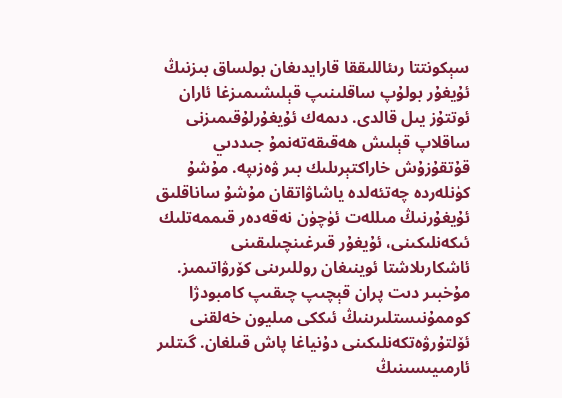سېكونتتا رىئاللىققا قارايدىغان بولساق بىزنىڭ ئۇيغۇر بولۇپ ساقلىنىپ قېلىشىمىزغا ئاران ئوتتۇز يىل قالدى. دىمەك ئۇيغۇرلۇقىمىزنى ساقلاپ قېلىش ھەقىقەتەنمۇ جىددىي قۇتقۇزۇش خاراكتېرىلىك بىر ۋەزىپە. مۇشۇ كۈنلەردە چەتئەلدە ياشاۋاتقان مۇشۇ ساناقلىق ئۇيغۇرنىڭ مىللەت ئۈچۈن نەقەدەر قىممەتلىك ئىكەنلىكىنى، ئۇيغۇر قىرغىنچىلىقىنى ئاشكارىلاشتا ئوينىغان روللىرىنى كۆرۋاتىمىز. مۇخبىر دىت پران قېچىپ چىقىپ كامبودژا كوممۇنىستلىرىنىڭ ئىككى مىليون خەلقنى ئۆلتۇرۋەتكەنلىكىنى دۇنياغا پاش قىلغان. گىتلىر ئارمىيىسىنىڭ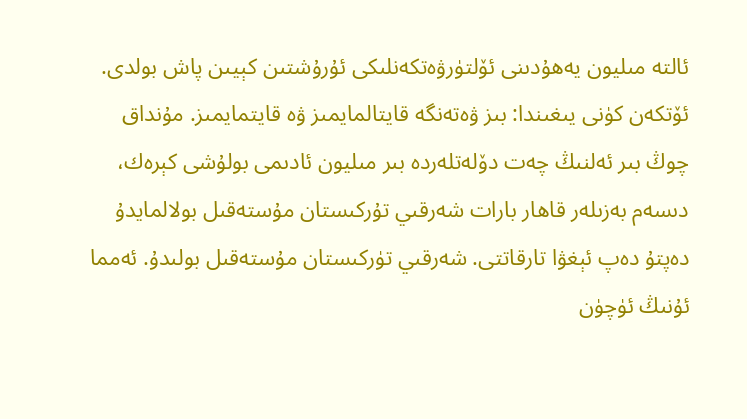ئالتە مىليون يەھۇدىنى ئۆلتۈرۋەتكەنلىكى ئۇرۇشتىن كېيىن پاش بولدى. ئۆتكەن كۈنى يىغىندا: بىز ۋەتەنگە قايتالمايمىز ۋە قايتمايمىز. مۇنداق چوڭ بىر ئەلنىڭ چەت دۆلەتلەردە بىر مىليون ئادىمى بولۇشى كېرەك، دىسەم بەزىلەر قاھار بارات شەرقىي تۇركىستان مۇستەقىل بولالمايدۇ دەپتۇ دەپ ئېغۋا تارقاتتى. شەرقىي تۈركىستان مۇستەقىل بولىدۇ. ئەمما ئۇنىڭ ئۈچۈن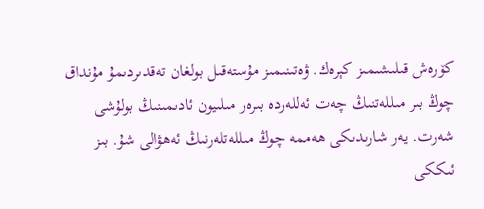كۆرەش قىلىشىمىز كېرەك. ۋەتىنىمىز مۇستەقىل بولغان تەقدىردىمۇ مۇنداق چوڭ بىر مىللەتنىڭ چەت ئەللەردە بىرەر مىلىيون ئادىمىنىڭ بولۇشى شەرت. يەر شارىدىكى ھەممە چوڭ مىللەتلەرنىڭ ئەھۋالى شۇ. بىز ئىككى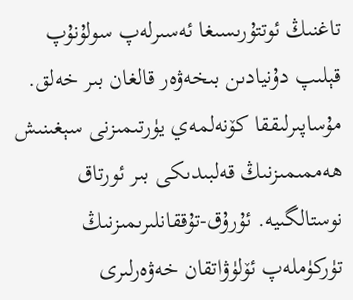تاغنىڭ ئوتتۇرىسىغا ئەسىرلەپ سولۇنۇپ قېلىپ دۇنيادىن بىخەۋەر قالغان بىر خەلق. مۇساپىرلىققا كۆنەلمەي يۈرتىمىزنى سېغىنىش ھەممىمىزنىڭ قەلبىدىكى بىر ئورتاق نوستالگىيە. ئۇرۇق-تۇققانلىرىمىزنىڭ تۈركۈملەپ ئۆلۈۋاتقان خەۋەرلىرى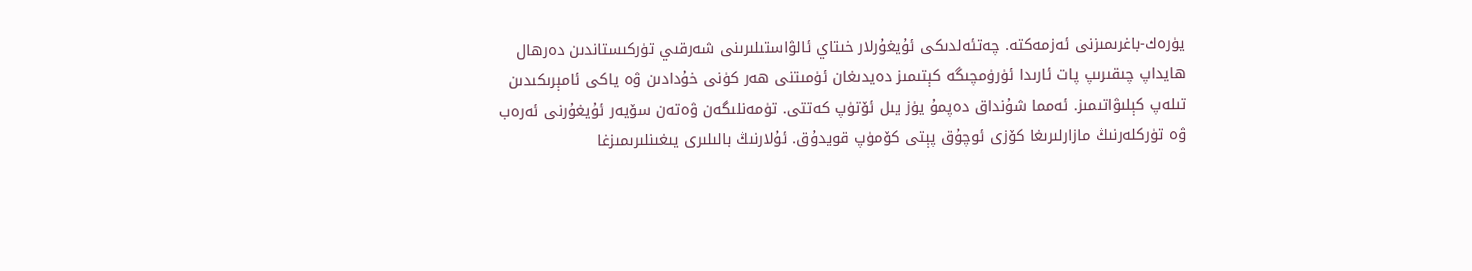يۈرەك-باغرىمىزنى ئەزمەكتە. چەتئەلدىكى ئۇيغۇرلار خىتاي ئالۋاستىلىرىنى شەرقىي تۈركىستاندىن دەرھال ھايداپ چىقىرىپ پات ئارىدا ئۈرۈمچىگە كېتىمىز دەيدىغان ئۈمىتنى ھەر كۈنى خۇدادىن ۋە ياكى ئامېرىكىدىن تىلەپ كېلىۋاتىمىز. ئەمما شۇنداق دەپمۇ يۈز يىل ئۆتۈپ كەتتى. تۈمەنلىگەن ۋەتەن سۆيەر ئۇيغۇرنى ئەرەب ۋە تۈركلەرنىڭ مازارلىرىغا كۆزى ئوچۇق پېتى كۆمۈپ قويدۇق. ئۇلارنىڭ بالىلىرى يىغىنلىرىمىزغا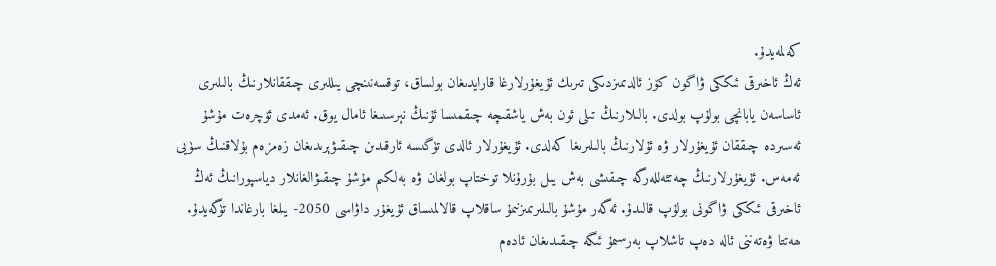كەلمەيدۇ.
ئەڭ ئاخىرقى ئىككى ۋاگون كۆز ئالدىمىزدىكى تىرىك ئۇيغۇرلارغا قارايدىغان بولساق، توقسەنىنچى يىللىرى چىققانلارنىڭ بالىلىرى ئاساسەن يابانچى بولۇپ بولدى. بالىلارنىڭ تىلى ئون بەش ياشقىچە چىقمىسا ئۇنىڭ نېرسىىغا ئامال يوق. ئەمدى ئۆچرەت مۇشۇ ئەسىردە چىققان ئۇيغۇرلار ۋە ئۇلارنىڭ بالىلىرىغا كەلدى. ئۇيغۇرلار ئالدى تۈگىسە ئارقىدىن چىقىۋېرىدىغان زەمزەم بۇلاقنىڭ سۈيى ئەمەس. ئۇيغۇرلارنىڭ چەتئەللەرگە چىقىشى بەش يىل بۇرۇنلا توختاپ بولغان ۋە بەلكىم مۇشۇ چىقىۋالغانلار دياسپورانىڭ ئەڭ ئاخىرقى ئىككى ۋاگونى بولۇپ قالىدۇ. ئەگەر مۇشۇ بالىلىرىمىزنىمۇ ساقلاپ قالالمىساق ئۇيغۇر داۋاسى 2050- يىلغا بارغاندا تۈگەيدۇ. ھەتتا ۋەتەننى ئالە دەپ تاشلاپ بەرسىمۇ ئىگە چىقىدىغان ئادەم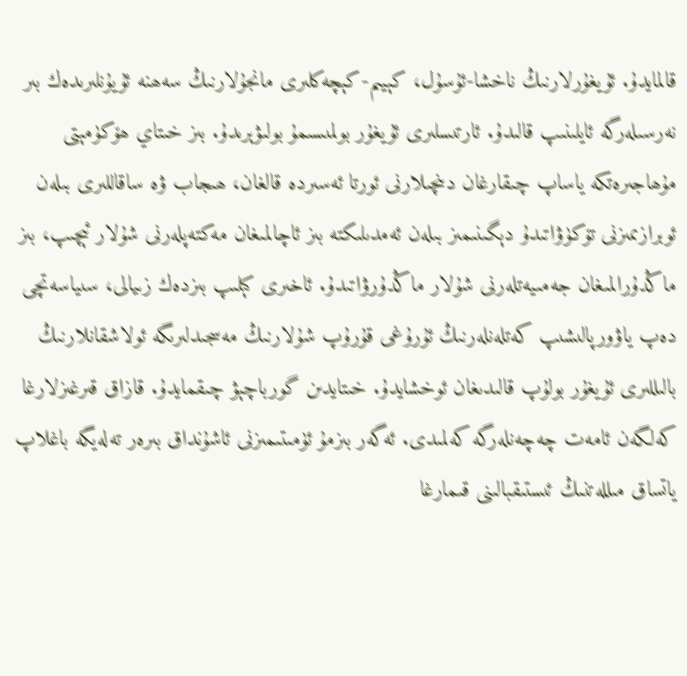قالمايدۇ. ئۇيغۇرلارنىڭ ناخشا-ئۇسۇل، كېيىم-كېچەكلىرى مانجۇلارنىڭ سەھنە ئۇيۇنلىرىدەك بىر نەرسىلەرگە ئايلىنىپ قالىدۇ. ئارتىسلىرى ئۇيغۇر بولمىسىمۇ بولىۋېرىدۇ. بىز خىتاي ھۆكۈمېتى مۇھاجىرەتكە ياساپ چىقارغان دىنچىلارنى ئورتا ئەسىردە قالغان، ھىجاب ۋە ساقاللىرى بىلەن ئوبرازىمىزنى تۆكۈۋاتىدۇ دېگىنىمىز بىلەن ئەمدىلىكتە بىز ئاچالمىغان مەكتەپلەرنى شۇلار ئېچىپ، بىز ماڭدۇرالمىغان جەمىيەتلەرنى شۇلار ماڭدۇرۋاتىدۇ. ئاخىرى كېلىپ بىزدەك زىيالى، سىياسەتچى دەپ ياۋورپالىشىپ كەتلەنلەرنىڭ ئۇرۇغى قۇرۇپ شۇلارنىڭ مەسجىدلىرىگە ئولاشقانلارنىڭ بالىللىرى ئۇيغۇر بولۇپ قالىدىغان ئوخشايدۇ. خىتايدىن گورباچېۋ چىقمايدۇ. قازاق قىرغىزلارغا كەلگەن ئامەت چەچەنلەرگە كەلمىدى. ئەگەر بىزمۇ ئۈمىتىمىزنى ئاشۇنداق بىرەر تەلەيگە باغلاپ ياتساق مىللەتنىڭ ئىستىقبالىنى قىمارغا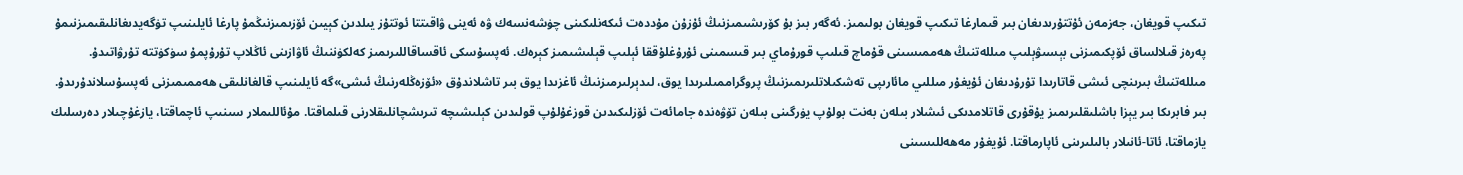تىكىپ قويغان، جەزمەن ئۇتتۇرىدىغان بىر قىمارغا تىكىپ قويغان بولىمىز. ئەگەر بىز بۇ كۆرىشىمىزنىڭ ئۇزۇن مۇددەت ئىكەنلىكىنى چۈشەنسەك ۋە ئەينى ۋاقىتتا ئوتتۇز يىلدىن كېيىن ئۆزىمىزنىڭمۇ پارغا ئايلىنىپ تۈگەيدىغانلىقىمىزنىمۇ پەرەز قىلالساق ئۆپكىمىزنى بېسىۋېلىپ مىللەتنىڭ ھەممىسىنى قۇماچ قىلىپ قورۇماي بىر قىسمىنى ئۇرۇغلۇققا ئېلىپ قېلىشىمىز كېرەك. ئەپسۇسكى ئاقساقاللىرىمىز كەلكۈننىڭ ئاۋازىنى ئاڭلاپ تۇرۇپمۇ سۈكۈتتە تۇرۋاتىدۇ. مىللەتنىڭ بىرىنچى ئىشى قاتارىدا تۇرۇدىغان ئۇيغۇر مىللىي مائارىپى تەشكىلاتلىرىمىزنىڭ پروگراممىلىرىدا يوق، لىدېرلىرمىزنىڭ ئاغزىدا يوق بىر تاشلاندۇق «ئۆزەڭلەرنىڭ ئىشى»گە ئايلىنىپ قالغانلىقى ھەممىمىزنى ئەپسۇسلاندۇرىدۇ.
بىر فابرىكا بىر يېزا باشلىقلىرىمىز يۇقۇرى قاتلامدىكى ئىشلار بىلەن بەنت بولۇپ يۈرگىنى بىلەن تۆۋەندە جامائەت ئۆزلىكىدىن قوزغۇلۇپ قولىدىن كېلىشىچە تىرىشچانلىقلارنى قىلماقتا. مۇئاللىملار سىنىپ ئاچماقتا، يازغۇچىلار دەرسلىك يازماقتا، ئاتا-ئانىلار بالىلىرىنى ئاپارماقتا. ئۇيغۇر مەھەللىسىنى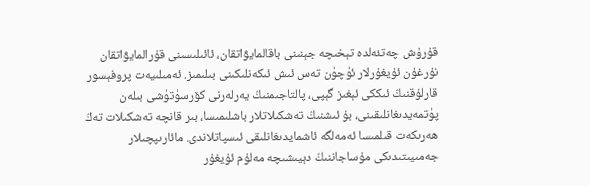قۇرۇش چەتئەلدە تېخىچە جېنىنى باقالمايۋاتقان، ئائىلىسىنى قۇرالمايۋاتقان نۇرغۇن ئۇيغۇرلار ئۈچۈن تەس ئىش ئىكەنلىكىنى بىلىمىز. ئەمىلىيەت پروفېسور قارلۇقنىڭ ئىككى ئېغىز گېپى، پالتاجىمنىڭ يەرلەرنى كۆرسۈتۈشى بىلەن پۈتمەيدىغانلىقىنى، بۇ ئىشنىڭ تەشكىلاتلار باشلىمىسا، بىر قانچە تەشكىلات تەڭ ھەرىكەت قىلمىسا ئەمەلگە ئاشمايدىغانلىقى ئىسپاتلاندى. مائارىپچىلار جەمىيىتىدىكى مۇساجاننىڭ دېيىشىچە مەلۇم ئۇيغۇر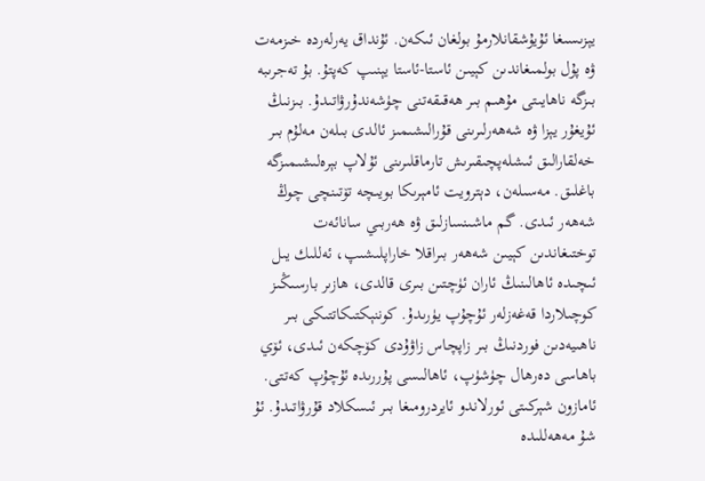يېزىسىغا ئۇيۇشقانلارمۇ بولغان ئىكەن. ئۇنداق يەرلەردە خىزمەت ۋە پۇل بولمىغاندىن كېيىن ئاستا-ئاستا يېنىپ كەپتۇ. بۇ تەجرىبە بىزگە ناھايىتى مۇھىم بىر ھەقىقەتنى چۈشەندۇرۋاتىدۇ. بىزنىڭ ئۇيغۇر يېزا ۋە شەھەرلىرىنى قۇرالىشىمىز ئالدى بىلەن مەلۇم بىر خەلقارالىق ئىشلەپچىقىرىش تارماقلىرىنى ئۇلاپ بېرەلىشىمىزگە باغلىق. مەسىلەن، دېترويت ئامېرىكا بويىچە تۆتىنچى چوڭ شەھەر ئىدى. گم ماشىنسازلىق ۋە ھەربىي سانائەت توختىغاندىن كېيىن شەھەر بىراقلا خاراپلىشىپ، ئەللىك يىل ئىچىدە ئاھالىنىڭ ئاران ئۈچتىن بىرى قالدى، ھازىر بارسىڭىز كوچىلاردا قەغەزلەر ئۇچۇپ يۈرىدۇ. كوننېكتىكاتتىكى بىر ناھىيەدىن فوردنىڭ بىر زاپچاس زاۋۇدى كۆچكەن ئىدى، ئۆي باھاسى دەرھال چۈشۈپ، ئاھالىسى پۇررىدە ئۇچۇپ كەتتى. ئامازون شېركىتى ئورلاندو ئايردرومىغا بىر ئىسكلاد قۇرۋاتىدۇ. ئۇ شۇ مەھەللىدە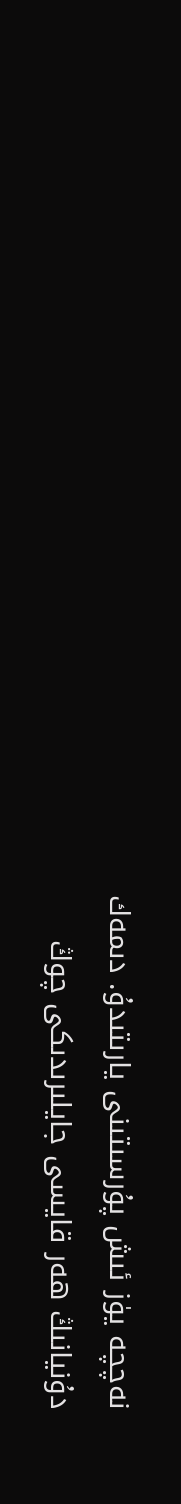نەچچە يۈز ئىش پۇرسىتىنى يارىتىدۇ. دىمەك دۇنيانىڭ ھەر قايسى جايلىرىدىكى چوڭ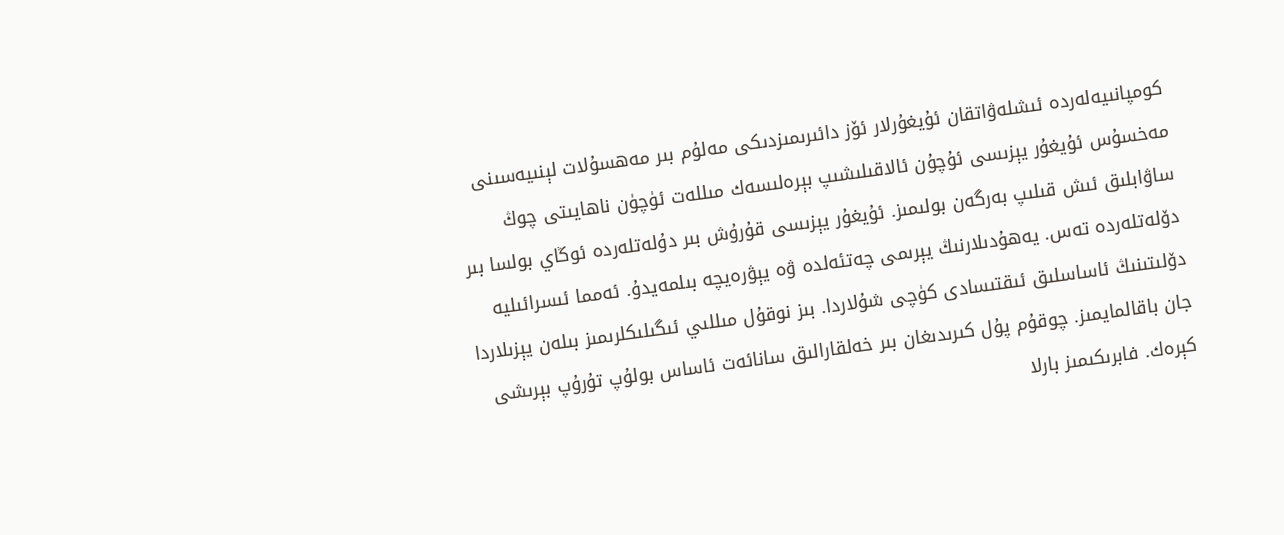كومپانىيەلەردە ئىشلەۋاتقان ئۇيغۇرلار ئۆز دائىرىمىزدىكى مەلۇم بىر مەھسۇلات لېنىيەسىنى مەخسۇس ئۇيغۇر يېزىسى ئۇچۇن ئالاقىلىشىپ بېرەلىسەك مىللەت ئۈچۈن ناھايىتى چوڭ ساۋابلىق ئىش قىلىپ بەرگەن بولىمىز. ئۇيغۇر يېزىسى قۇرۇش بىر دۇلەتلەردە ئوڭاي بولسا بىر دۆلەتلەردە تەس. يەھۇدىلارنىڭ يېرىمى چەتئەلدە ۋە يېۋرەيچە بىلمەيدۇ. ئەمما ئىسرائىليە دۆلىتىنىڭ ئاساسلىق ئىقتىسادى كۈچى شۇلاردا. بىز نوقۇل مىللىي ئىگىلىكلرىمىز بىلەن يېزىلاردا جان باقالمايمىز. چوقۇم پۇل كىرىدىغان بىر خەلقارالىق سانائەت ئاساس بولۇپ تۇرۇپ بېرىشى كېرەك. فابرىكىمىز بارلا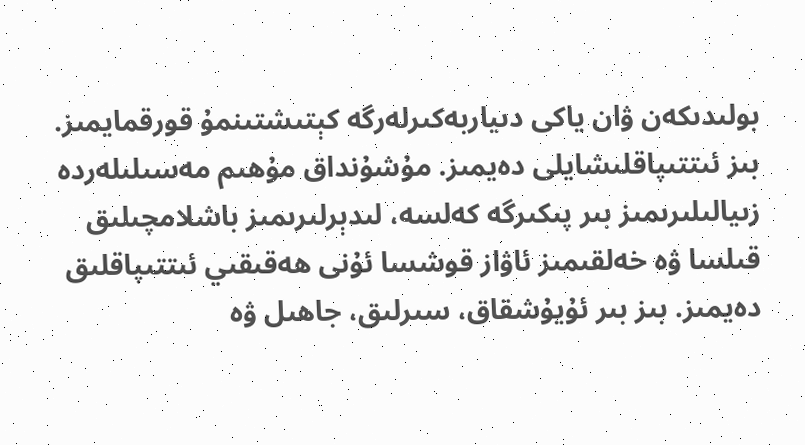بولىدىكەن ۋان ياكى دىياربەكىرلەرگە كېتىشتىنمۇ قورقمايمىز. بىز ئىتتىپاقلىشايلى دەيمىز. مۇشۇنداق مۇھىم مەسىلىلەردە زىيالىلىرىمىز بىر پىكىرگە كەلسە، لىدېرلىرىمىز باشلامچىلىق قىلسا ۋە خەلقىمىز ئاۋاز قوشسا ئۇنى ھەقىقىي ئىتتىپاقلىق دەيمىز. بىز بىر ئۇيۇشقاق، سىرلىق، جاھىل ۋە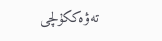تەۋەككۇلچى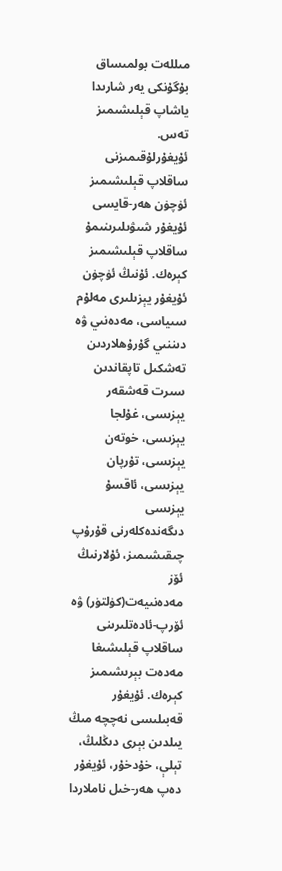مىللەت بولمىساق بۇگۇنكى يەر شارىدا ياشاپ قېلىشىمىز تەس. ئۇيغۇرلۇقىمىزنى ساقلاپ قېلىشىمىز ئۈچۈن ھەر-قايسى ئۇيغۇر شىۋىلىرىنىمۇ ساقلاپ قېلىشىمىز كېرەك. ئۇنىڭ ئۈچۈن ئۇيغۇر يېزىلىرى مەلۇم سىياسى، مەدەنىي ۋە دىننىي گۇرۇھلاردىن تەشكىل تاپقاندىن سىرت قەشقەر يېزىسى، غۇلجا يېزىسى، خوتەن يېزىسى، تۇرپان يېزىسى، ئاقسۇ يېزىسى دىگەندەكلەرنى قۇرۇپ چىقىشىمىز، ئۇلارنىڭ ئۆز مەدەنىيەت(كۈلتۈر) ۋە ئۆرپ-ئادەتلىرىنى ساقلاپ قېلىشىغا مەدەت بېرىشىمىز كېرەك. ئۇيغۇر قەبىلىسى نەچچە مىڭ يىلدىن بېرى دىڭلىڭ، تېلې، خۇدخۇر، ئۇيغۇر دەپ ھەر-خىل ناملاردا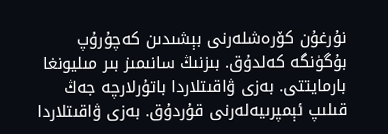نۇرغۇن كۆرەشلەرنى بېشىدىن كەچۇرۇپ بۇگۈنگە كەلدۇق. بىزنىڭ سانىمىز بىر مىليونغا بارمايتتى. بەزى ۋاقىتلاردا باتۇرلارچە جەڭ قىلىپ ئېمپرىيەلەرنى قۇردۇق. بەزى ۋاقىتلاردا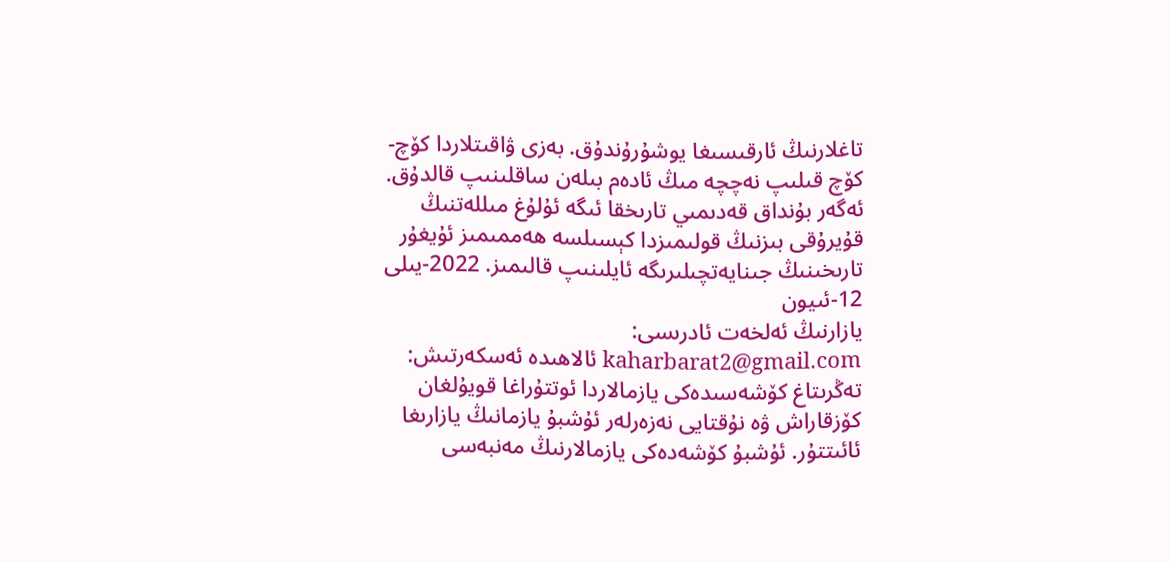تاغلارنىڭ ئارقىسىغا يوشۇرۇندۇق. بەزى ۋاقىتلاردا كۆچ-كۆچ قىلىپ نەچچە مىڭ ئادەم بىلەن ساقلىنىپ قالدۇق. ئەگەر بۇنداق قەدىمىي تارىخقا ئىگە ئۇلۇغ مىللەتنىڭ قۇيرۇقى بىزنىڭ قولىمىزدا كېسىلسە ھەممىمىز ئۇيغۇر تارىخىنىڭ جىنايەتچىلىرىگە ئايلىنىپ قالىمىز. 2022-يىلى 12-ئىيون
يازارنىڭ ئەلخەت ئادرىسى: kaharbarat2@gmail.com ئالاھىدە ئەسكەرتىش: تەڭرىتاغ كۆشەسىدەكى يازمالاردا ئوتتۇراغا قويۇلغان كۆزقاراش ۋە نۇقتايى نەزەرلەر ئۇشبۇ يازمانىڭ يازارىغا ئائىتتۇر. ئۇشبۇ كۆشەدەكى يازمالارنىڭ مەنبەسى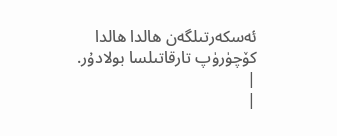ئەسكەرتىلگەن ھالدا ھالدا كۆچۈرۈپ تارقاتىلسا بولادۇر.
|
|